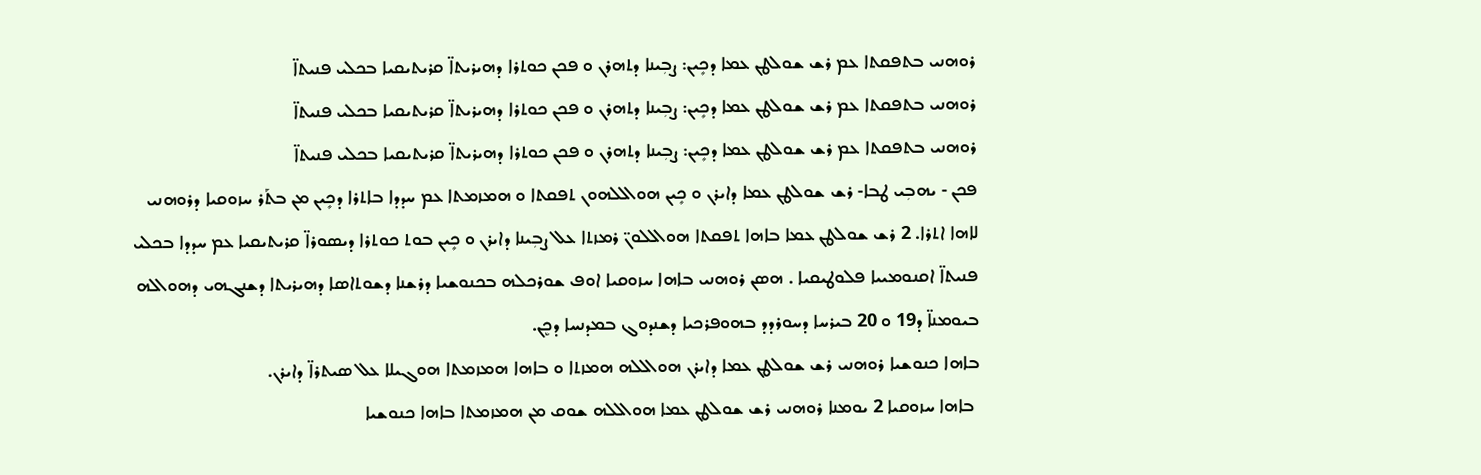ܪܘܗܢܝ ܒܬܦܩܬܐ ܥܡ ܪܫ ܫܘܠܛܢ ܥܡܐ ܕܟܻܝܢ: ܨܒܼܝܢܐ ܕܬܗܪܢ ܘ ܦܟܢ ܟܘܬܪܐ ܕܗܝܪܝܬܐ̈ ܩܪܝܬܝܩܝܐ ܒܟܠܝ ܦܢܝܬܐ̈
ܪܘܗܢܝ ܒܬܦܩܬܐ ܥܡ ܪܫ ܫܘܠܛܢ ܥܡܐ ܕܟܻܝܢ: ܨܒܼܝܢܐ ܕܬܗܪܢ ܘ ܦܟܢ ܟܘܬܪܐ ܕܗܝܪܝܬܐ̈ ܩܪܝܬܝܩܝܐ ܒܟܠܝ ܦܢܝܬܐ̈
ܪܘܗܢܝ ܒܬܦܩܬܐ ܥܡ ܪܫ ܫܘܠܛܢ ܥܡܐ ܕܟܻܝܢ: ܨܒܼܝܢܐ ܕܬܗܪܢ ܘ ܦܟܢ ܟܘܬܪܐ ܕܗܝܪܝܬܐ̈ ܩܪܝܬܝܩܝܐ ܒܟܠܝ ܦܢܝܬܐ̈
ܦܟܢ - ܝܗܒܼܝ ܛܒܐ- ܪܫ ܫܘܠܛܢ ܥܡܐ ܕܐܝܪܢ ܘ ܟܻܝܢ ܗܘܐܠܠܗܘܢ ܬܦܩܬܐ ܘ ܗܡܙܡܬܐ ܥܡ ܚܕܕܐ ܒܐܬܪܐ ܕܟܻܝܢ ܡܢ ܒܬܰܪ ܚܙܘܩܝܐ ܕܪܘܗܢܝ ܠܐܗܐ ܐܬܪܐ. 2 ܪܫ ܫܘܠܛܢ ܥܡܐ ܒܐܗܐ ܬܦܩܬܐ ܗܘܐܠܠܘܢ̈ ܪܡܙܬܐ ܥܠ ܨܒܼܝܢܐ ܕܐܝܪܢ ܘ ܟܻܝܢ ܒܘܬ ܟܘܬܪܐ ܕܝܣܘܪܐ̈ ܩܪܝܬܝܩܝܐ ܥܡ ܚܕܕܐ ܒܟܠܝ ܦܢܝܬܐ̈ ܐܩܢܘܡܝܝܐ ܦܠܘܛܝܩܝܐ . ܗܣܢ ܪܘܗܢܝ ܒܐܗܐ ܚܙܘܩܝܐ ܐܘܦ ܫܘܪܟܠܗ ܒܟܢܘܫܝܐ ܕܪܫܢܐ ܕܫܘܬܐܣܐ ܕܗܝܪܝܬܐ ܕܫܢܓܗܝ ܕܗܘܐܠܗ ܒܝܘܡܢܐ̈ ܕ19 ܘ 20 ܒܝܪܚܐ ܕܚܘܪܕܕ ܒܗܘܦܪܟܝܐ ܕܫܢܕܘܓ ܒܡܕܢܚܐ ܕܟܷܢ.
ܒܐܗܐ ܟܢܘܫܝܐ ܪܘܗܢܝ ܪܫ ܫܘܠܛܢ ܥܡܐ ܕܐܝܪܢ ܗܘܐܠܠܗ ܗܡܙܬܐ ܘ ܒܐܗܐ ܗܡܙܡܬܐ ܗܘܓܝܠܐ ܥܠ ܣܝܬܪܐ̈ ܕܐܝܪܢ.
 ܒܐܗܐ ܚܙܘܩܝܐ 2 ܝܘܡܢܐ ܪܘܗܢܝ ܪܫ ܫܘܠܛܢ ܥܡܐ ܗܘܐܠܠܗ ܫܘܩ ܡܢ ܗܡܙܡܬܐ ܒܐܗܐ ܟܢܘܫܝܐ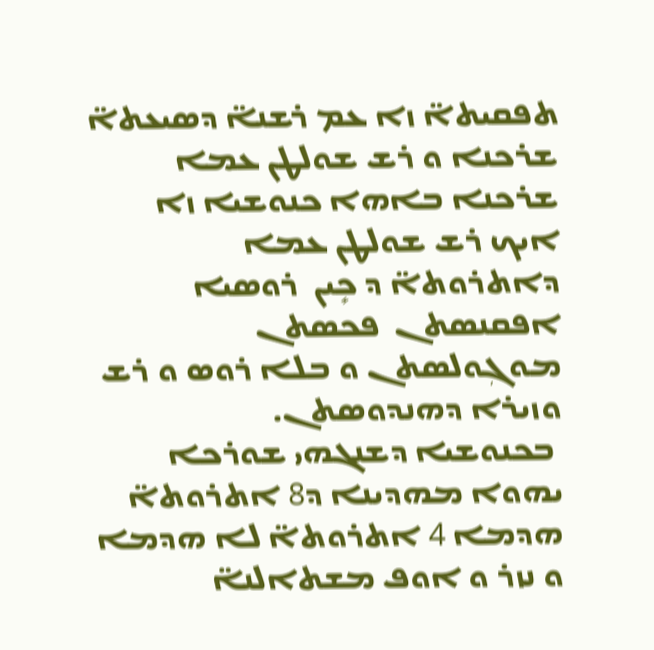ܬܦܩܝܬܐ̈ ܙܐ ܥܡ ܪܫܢܐ̈ ܕܣܝܥܬܐ̈ ܫܪܟܢܐ ܘ ܪܫ ܫܘܠܛܢ ܥܡܐ ܫܪܟܢܐ ܒܐܗܐ ܟܢܘܫܝܐ ܙܐ ܐܝܟ ܪܫ ܫܘܠܛܢ ܥܡܐ ܕܐܬܪܘܬܐ̈ ܕ ܟܻܝܢ  ܪܘܣܝܐ  ܐܦܩܢܣܬܢ  ܦܟܣܬܢ  ܡܘܓܼܘܠܣܬܢ ܘ ܒܠܐ ܪܘܣ ܘ ܪܫ ܘܙܝܪܐ ܕܗܢܕܘܣܬܢ.
 ܒܟܢܘܫܝܐ ܕܫܢܓܗܝ ܫܘܪܟܐ ܝܗܘܐ ܡܗܕܝܢܐ ܕ8 ܐܬܪܘܬܐ̈ ܗܕܡܐ 4 ܐܬܪܘܬܐ̈ ܠܐ ܗܕܡܐ ܘ ܢܙܪ ܘ ܐܘܦ ܡܫܬܐܠܢܐ̈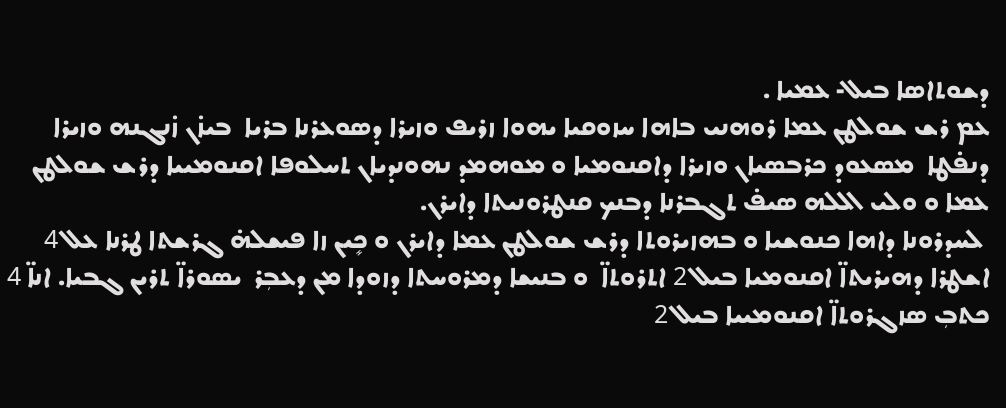ܕܫܘܬܐܣܐ ܒܝܠ- ܥܡܝܐ .
ܥܡ ܪܫ ܫܘܠܛܢ ܥܡܐ ܪܘܗܢܝ ܒܐܗܐ ܚܙܘܩܝܐ ܝܗܘܐ ܙܪܝܦ ܘܙܝܪܐ ܕܣܘܥܪܢܐ ܒܪܝܐ  ܒܝܙ̇ܢ ܙ̇ܢܓܢܗ ܘܙܝܪܐ ܕܢܦ̇ܛܐ  ܡܣܥܘܕ ܟܪܒܣܝܐܢ ܘܙܝܪܐ ܕܐܩܢܘܡܝܐ ܘ ܡܘܗܡܕ ܢܗܘܢܕܝܐܢ ܬܚܠܘܦܐ ܐܩܢܘܡܝܝܐ ܕܪܫ ܫܘܠܛܢ ܥܡܐ ܘ ܘܠܝ ܐܠܠܗ ܣܝܦ̇ ܬܓܒܪܢܐ ܕܒܢܟ ܩܢܛܪܘܢܝܬܐ ܕܐܝܪܢ.
 ܠܚܕܪܘܢܐ ܕܐܗܐ ܟܢܘܫܝܐ ܘ ܒܗܙܝܪܘܬܐ ܕܪܫ ܫܘܠܛܢ ܥܡܐ ܕܐܝܪܢ ܘ ܟܻܝܢ ܙܐ ܦܝܫܠܗ̇ ܓܪܫܬܐ ܛܪܢܐ ܥܠ 4 ܐܫܛܪܐ ܕܗܝܪܝܬܐ̈ ܐܩܢܘܡܝܐ ܒܝܠ 2 ܐܬܪܘܬܐ̈  ܘ ܒܢܝܫܐ ܕܡܪܘܚܬܐ ܕܙܘܕܐ ܡܢ ܕܥܒܼܪ  ܝܣܘܪܐ̈ ܬܪܝܢ ܓܒܝܐ. ܐܢܐ̈ 4 ܟܬܒܼ ܣܙܓܪܘܬܐ̈ ܐܩܢܘܡܝܝܐ ܒܝܠ 2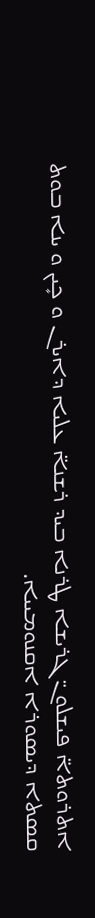ܐܬܪܘܬܐ̈ ܦܝܫܠܘܢ̈ ܓܪܝܫܐ ܛܪܢܐ ܒܝܕ ܪܫܢܐ̈ ܥܠܝܐ ܕܐܝܪܢ ܘ ܟܻܝܢ ܘ ܝܢܐ ܒܘܬ ܩܣܬܐ ܕܝܣܘܪܐ ܐܩܢܘܡܝܝܐ.